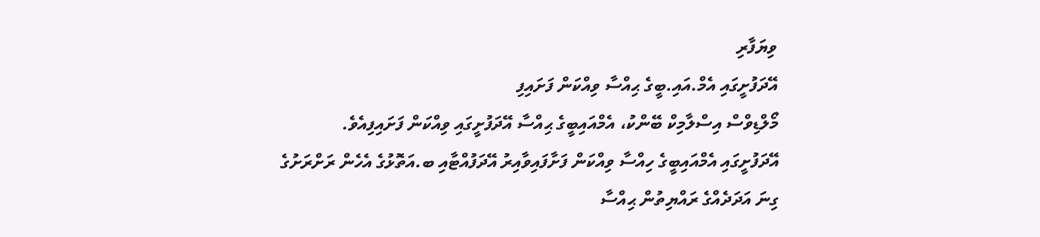ވިޔަފާރި
އޭދަފުށީގައި އެމް.އައި.ބީގެ ޙިއްސާ ވިއްކަން ފަށައިފި
މޯލްޑިވްސް އިސްލާމިކް ބޭންކު، އެމްއައިބީގެ ޙިއްސާ އޭދަފުށީގައި ވިއްކަން ފަށައިފިއެވެ.
އޭދަފުށީގައި އެމްއައިބީގެ ހިއްސާ ވިއްކަން ފަށާފައިވާއިރު އޭދަފުއްޓާއި ބ.އަތޮޅުގެ އެހެން ރަށްރަށުގެ ގިނަ އަދަދެއްގެ ރައްޔިތުން ޙިއްސާ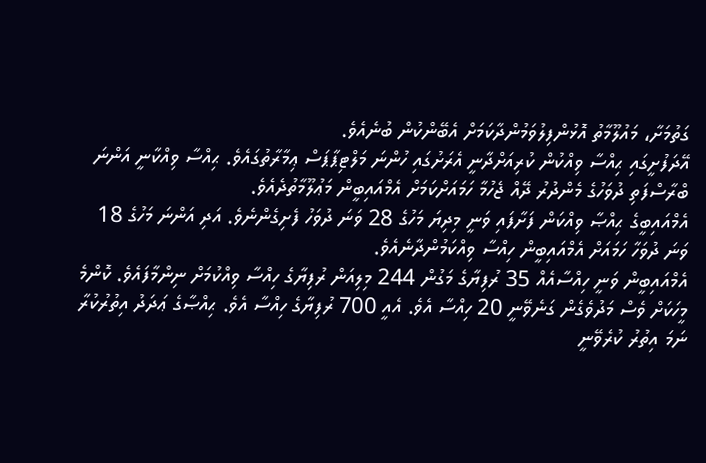ގަތުމަށާ، މައުލޫމާތު އޮޅުންފިލުވަމުންދާކަމަށް އެބޭންކުން ބުނެއެވެ.
އޭދަފުށީގައި ޙިއްސާ ވިއްކުން ކުރިއަށްދާނީ އެރަށުގައި ހުންނަ މަލްޓިޕާޕަސް ޢިމާރާތުގައެވެ. ޙިއްސާ ވިއްކާނީ އަންނަ ބްރާސްފަތި ދުވަހުގެ މެންދުރު ދޭއް ޖެހުމާ ހަމައަށްކަމަށް އެމްއައިބީން މަޢުލޫމާތުދެއެވެ.
އެމްއައިބީގެ ޙިއްޞާ ވިއްކަން ފަށާފައި ވަނީ މިދިޔަ މަހުގެ 28 ވަނަ ދުވަހު ފެށިގެންނެވެ. އަދި އަންނަ މަހުގެ 18 ވަނަ ދުވަހާ ހަމައަށް އެމްއައިބީން ހިއްސާ ވިއްކަމުންދާނެއެވެ.
އެމްއައިބީން ވަނީ ހިއްސާއެއް 35 ރުފިޔާގެ މަގުން 244 މިލިއަން ރުފިޔާގެ ހިއްސާ ވިއްކުމަށް ނިންމާފައެވެ. ކޮންމެ މީހަކަށް ވެސް މަދުވެގެން ގަނެވޭނީ 20 ހިއްސާ އެވެ. އެއީ 700 ރުފިޔާގެ ހިއްސާ އެވެ. ޙިއްޞާގެ ޢަދަދު އިތުރުކުރާ ނަމަ އިތުރު ކުރެވޭނީ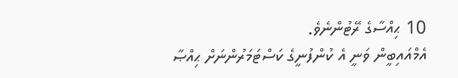10 ޙިއްސާގެ ރޭޓުންނެވެ.
އެމްއައިބީން ވަނީ އެ ކުންފުނީގެ ކަސްޓަމަރުންނަށް ޙިއްޞާ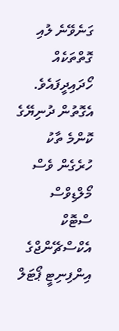ގަނެވޭނެ ލުއި ގޮތްތަކެއް ހޯދައިދީފައެވެ. އެގޮތުން ދުނިޔޭގެ ކޮންމެ ތާކު ހުރެގެން ވެސް މޯލްޑިވްސް ސްޓޮކް އެކްސްޗޭންޖްގެ އިންފިނިޓީ ޕޯޓަލް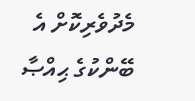މެދުވެރިކޮށް އެ ބޭންކުގެ ޙިއްޞާ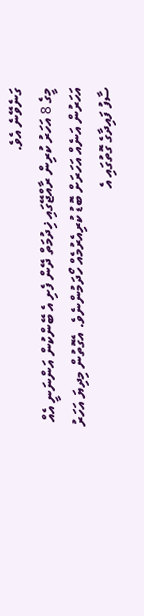ގަނެވޭނެ އެވެ.
މީގެ 8 އަހަރު ކުރިން ރާއްޖޭގައި ޚިދުމަތް ދޭން ފެށި އެ ބޭންކުން އަންނަނީ އެއް އަހަރުން އަނެއް އަހަރަށް ބޮޑު ކުރިއެރުމެއް ހޯދަމުންނެވެ. އެގޮތުން މިދިޔަ އަހަރު ސާފު ފައިދާގެ ގޮތުގައި އެ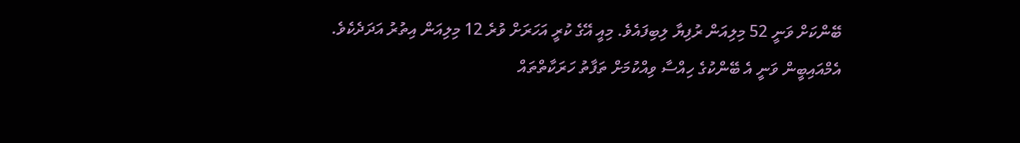ބޭންކަށް ވަނީ 52 މިލިއަން ރުފިޔާ ލިބިފައެވެ. މިއީ އޭގެ ކުރީ އަހަރަށް ވުރެ 12 މިލިއަން އިތުރު އަދަދެކެވެ.
އެމްއައިބީން ވަނީ އެ ބޭންކުގެ ހިއްސާ ވިއްކުމަށް ތަފާތު ހަރަކާތްތައް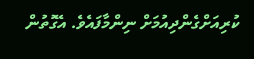ކުރިއަށްގެންދިއުމަށް ނިންމާފައެވެ. އެގޮތުން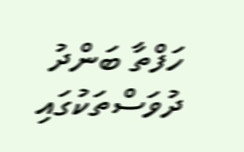ހަފްތާ ބަންދު ދުވަސްތަކުގައި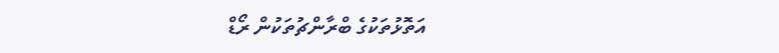އަތޮޅުތަކުގެ ބްރާންޗުތަކުން ރޯޑް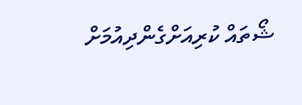ޝޯތައް ކުރިއަށްގެންދިއުމަށް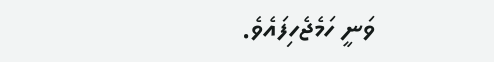ވަނީ ހަމެޖެހިފައެވެ.